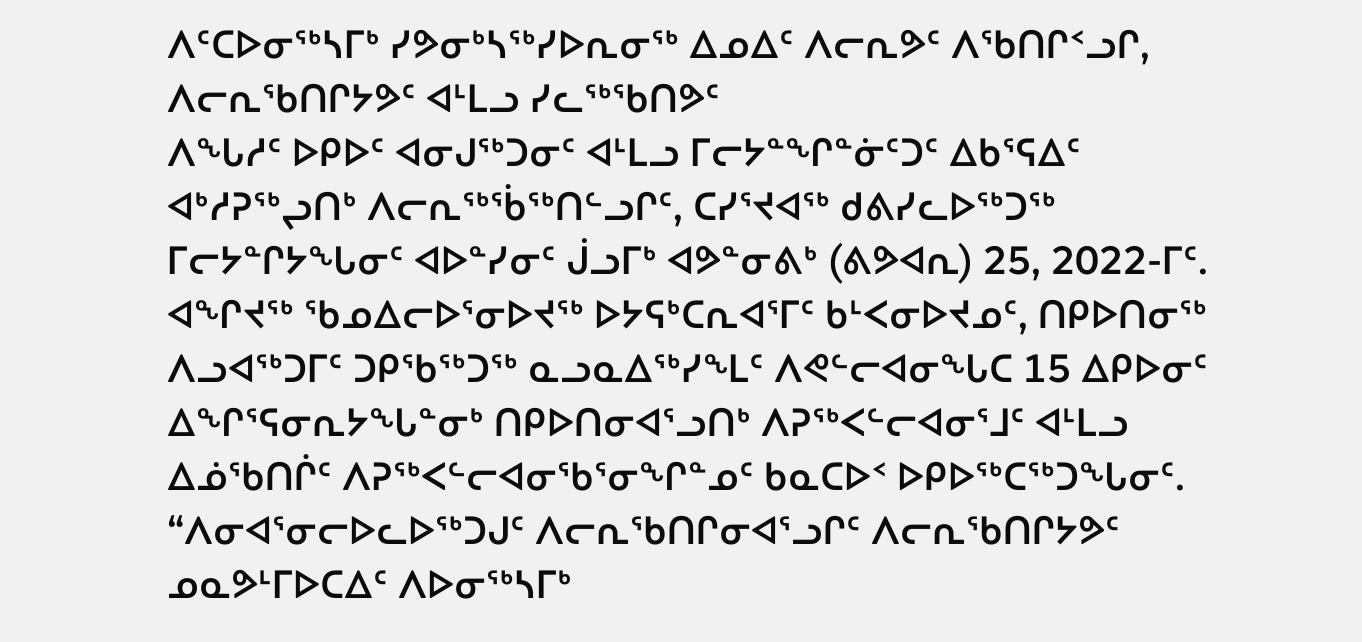ᐱᑦᑕᐅᓂᖅᓴᒥᒃ ᓯᕗᓂᒃᓴᖅᓯᐅᕆᓂᖅ ᐃᓄᐃᑦ ᐱᓕᕆᕗᑦ ᐱᖃᑎᒋᑉᓗᒋ, ᐱᓕᕆᖃᑎᒋᔭᕗᑦ ᐊᒻᒪᓗ ᓯᓚᖅᖃᑎᕗᑦ
ᐱᖓᓱᑦ ᐅᑭᐅᑦ ᐊᓂᒍᖅᑐᓂᑦ ᐊᒻᒪᓗ ᒥᓕᔭᓐᖏᓐᓃᑦᑐᑦ ᐃᑲᕐᕋᐃᑦ ᐊᒃᓱᕈᖅᖢᑎᒃ ᐱᓕᕆᖅᖄᖅᑎᓪᓗᒋᑦ, ᑕᓯᕐᔪᐊᖅ ᑯᕕᓯᓚᐅᖅᑐᖅ ᒥᓕᔭᓐᒋᔭᖓᓂᑦ ᐊᐅᓐᓯᓂᑦ ᒎᓗᒥᒃ ᐊᕗᓐᓂᕕᒃ (ᕕᕗᐊᕆ) 25, 2022-ᒥᑦ.
ᐊᖏᔪᖅ ᖃᓄᐃᓕᐅᕐᓂᐅᔪᖅ ᐅᔭᕋᒃᑕᕆᐊᕐᒥᑦ ᑲᒻᐸᓂᐅᔪᓄᑦ, ᑎᑭᐅᑎᓂᖅ ᐱᓗᐊᖅᑐᒥᑦ ᑐᑭᖃᖅᑐᖅ ᓇᓗᓇᐃᖅᓯᖕᒪᑦ ᐱᕙᓪᓕᐊᓂᖓᑕ 15 ᐃᑭᐅᓂᑦ ᐃᖏᕐᕋᓂᕆᔭᖓᓐᓂᒃ ᑎᑭᐅᑎᓂᐊᕐᓗᑎᒃ ᐱᕈᖅᐸᓪᓕᐊᓂᕐᒧᑦ ᐊᒻᒪᓗ ᐃᓅᖃᑎᒌᑦ ᐱᕈᖅᐸᓪᓕᐊᓂᖃᕐᓂᖏᓐᓄᑦ ᑲᓇᑕᐅᑉ ᐅᑭᐅᖅᑕᖅᑐᖓᓂᑦ.
“ᐱᓂᐊᕐᓂᓕᐅᓚᐅᖅᑐᒍᑦ ᐱᓕᕆᖃᑎᒋᓂᐊᕐᓗᒋᑦ ᐱᓕᕆᖃᑎᒋᔭᕗᑦ ᓄᓇᕗᒻᒥᐅᑕᐃᑦ ᐱᐅᓂᖅᓴᒥᒃ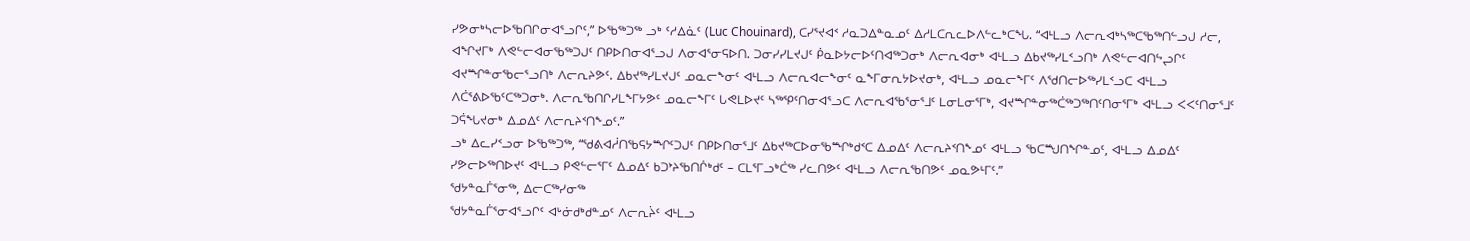ᓯᕗᓂᒃᓴᓕᐅᖃᑎᒋᓂᐊᕐᓗᒋᑦ,” ᐅᖃᖅᑐᖅ ᓗᒃ ᑦᓱᐃᓈᑦ (Luc Chouinard), ᑕᓯᕐᔪᐊᑉ ᓱᓇᑐᐃᓐᓇᓄᑦ ᐃᓱᒪᑕᕆᓚᐅᐱᓪᓚᒃᑕᖓ. “ᐊᒻᒪᓗ ᐱᓕᕆᐊᒃᓴᖅᑕᖃᖅᑎᓪᓗᒍ ᓱᓕ, ᐊᖏᔪᒥᒃ ᐱᕙᓪᓕᐊᓂᖃᖅᑐᒍᑦ ᑎᑭᐅᑎᓂᐊᕐᓗᒍ ᐱᓂᐊᕐᓂᕋᐅᑎ. ᑐᓂᓯᓯᒪᔪᒍᑦ ᑮᓇᐅᔭᓕᐅᑦᑎᐊᖅᑐᓂᒃ ᐱᓕᕆᐊᓂᒃ ᐊᒻᒪᓗ ᐃᑲᔪᖅᓯᒪᑉᓗᑎᒃ ᐱᕙᓪᓕᐊᑎᖦᖢᒋᑦ ᐊᔪᙱᓐᓂᖃᓕᕐᓗᑎᒃ ᐱᓕᕆᔨᕗᑦ. ᐃᑲᔪᖅᓯᒪᔪᒍᑦ ᓄᓇᓕᖕᓂᑦ ᐊᒻᒪᓗ ᐱᓕᕆᐊᓕᖕᓂᑦ ᓇᖕᒥᓂᕆᔭᐅᔪᓂᒃ, ᐊᒻᒪᓗ ᓄᓇᓕᖕᒥᑦ ᐱᖁᑎᓕᐅᖅᓯᒪᑉᓗᑕ ᐊᒻᒪᓗ ᐱᑖᕐᕕᐅᖃᑦᑕᖅᑐᓂᒃ. ᐱᓕᕆᖃᑎᒋᓯᒪᖕᒥᔭᕗᑦ ᓄᓇᓕᖕᒥᑦ ᒐᕙᒪᐅᔪᑦ ᓴᖅᕿᑦᑎᓂᐊᕐᓗᑕ ᐱᓕᕆᐊᖃᕐᓂᕐᒧᑦ ᒪᓂᒪᓂᕐᒥᒃ, ᐊᔪᙱᓐᓂᖅᑖᖅᑐᖅᑎᑦᑎᓂᕐᒥᒃ ᐊᒻᒪᓗ ᐸᐸᑦᑎᓂᕐᒧᑦ ᑐᕌᖓᔪᓂᒃ ᐃᓄᐃᑦ ᐱᓕᕆᔨᑉᑎᖕᓄᑦ.”
ᓗᒃ ᐃᓚᓯᑉᓗᓂ ᐅᖃᖅᑐᖅ, “ᖁᕕᐊᓲᑎᖃᕋᔭᙱᑦᑐᒍᑦ ᑎᑭᐅᑎᓂᕐᒧᑦ ᐃᑲᔪᖅᑕᐅᓂᖃᙱᒃᑯᑉᑕ ᐃᓄᐃᑦ ᐱᓕᕆᔨᑉᑎᖕᓄᑦ ᐊᒻᒪᓗ ᖃᑕᙳᑎᖏᓐᓄᑦ, ᐊᒻᒪᓗ ᐃᓄᐃᑦ ᓯᕗᓕᐅᖅᑎᐅᔪᑦ ᐊᒻᒪᓗ ᑭᕙᓪᓕᕐᒥᑦ ᐃᓄᐃᑦ ᑲᑐᔾᔨᖃᑎᒌᒃᑯᑦ – ᑕᒪᕐᒥᓗᒃᑖᖅ ᓯᓚᑎᕗᑦ ᐊᒻᒪᓗ ᐱᓕᕆᖃᑎᕗᑦ ᓄᓇᕗᒻᒥᑦ.”
ᖁᔭᓐᓇᒦᕐᓂᖅ, ᐃᓕᑕᖅᓯᓂᖅ
ᖁᔭᓐᓇᒦᕐᓂᐊᕐᓗᒋᑦ ᐊᒡᓃᑯᒃᑯᓐᓄᑦ ᐱᓕᕆᔩᑦ ᐊᒻᒪᓗ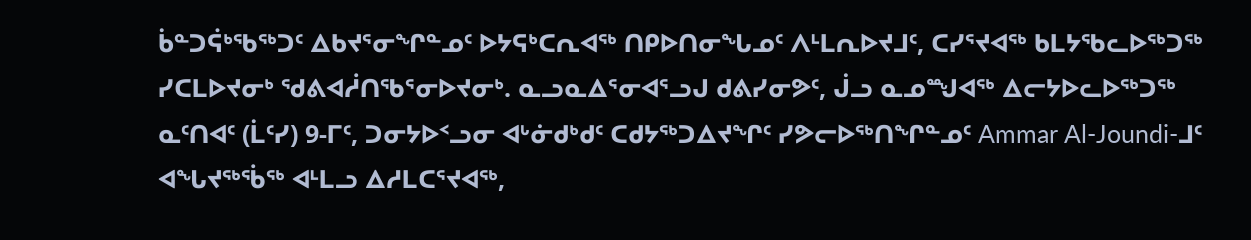ᑳᓐᑐᕌᒃᖃᖅᑐᑦ ᐃᑲᔪᕐᓂᖏᓐᓄᑦ ᐅᔭᕋᒃᑕᕆᐊᖅ ᑎᑭᐅᑎᓂᖓᓄᑦ ᐱᒻᒪᕆᐅᔪᒧᑦ, ᑕᓯᕐᔪᐊᖅ ᑲᒪᔭᖃᓚᐅᖅᑐᖅ ᓯᑕᒪᐅᔪᓂᒃ ᖁᕕᐊᓲᑎᖃᕐᓂᐅᔪᓂᒃ. ᓇᓗᓇᐃᕐᓂᐊᕐᓗᒍ ᑯᕕᓯᓂᕗᑦ, ᒎᓗ ᓇᓄᙳᐊᖅ ᐃᓕᔭᐅᓚᐅᖅᑐᖅ ᓇᑦᑎᐊᑦ (ᒫᑦᓯ) 9-ᒥᑦ, ᑐᓂᔭᐅᑉᓗᓂ ᐊᒡᓃᑯᒃᑯᑦ ᑕᑯᔭᖅᑐᐃᔪᖏᑦ ᓯᕗᓕᐅᖅᑎᖏᓐᓄᑦ Ammar Al-Joundi-ᒧᑦ ᐊᖓᔪᖅᖄᖅ ᐊᒻᒪᓗ ᐃᓱᒪᑕᕐᔪᐊᖅ,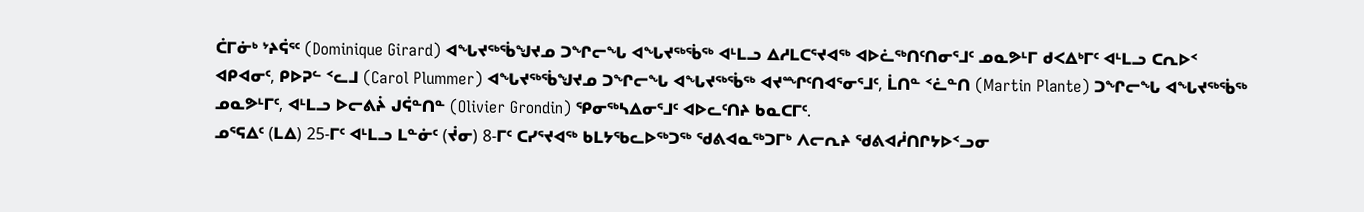ᑖᒥᓃᒃ ᔾᔨᕌᕐᑦ (Dominique Girard) ᐊᖓᔪᖅᖄᖑᔪᓄ ᑐᖏᓕᖓ ᐊᖓᔪᖅᖄᖅ ᐊᒻᒪᓗ ᐃᓱᒪᑕᕐᔪᐊᖅ ᐊᐅᓛᖅᑎᑦᑎᓂᕐᒧᑦ ᓄᓇᕗᒻᒥ ᑯᐸᐃᒃᒥᑦ ᐊᒻᒪᓗ ᑕᕆᐅᑉ ᐊᑭᐊᓂᑦ, ᑭᐅᕈᓪ ᑉᓚᒧ (Carol Plummer) ᐊᖓᔪᖅᖄᖑᔪᓄ ᑐᖏᓕᖓ ᐊᖓᔪᖅᖄᖅ ᐊᔪᙱᑦᑎᐊᕐᓂᕐᒧᑦ, ᒫᑎᓐ ᑉᓛᓐᑎ (Martin Plante) ᑐᖏᓕᖓ ᐊᖓᔪᖅᖄᖅ ᓄᓇᕗᒻᒥᑦ, ᐊᒻᒪᓗ ᐅᓕᕕᔩ ᒍᕌᓐᑎᓐ (Olivier Grondin) ᕿᓂᖅᓴᐃᓂᕐᒧᑦ ᐊᐅᓚᑦᑎᔨ ᑲᓇᑕᒥᑦ.
ᓄᕐᕋᐃᑦ (ᒪᐃ) 25-ᒥᑦ ᐊᒻᒪᓗ ᒪᓐᓃᑦ (ᔫᓂ) 8-ᒥᑦ ᑕᓯᕐᔪᐊᖅ ᑲᒪᔭᖃᓚᐅᖅᑐᖅ ᖁᕕᐊᓇᖅᑐᒥᒃ ᐱᓕᕆᔨ ᖁᕕᐊᓲᑎᒋᔭᐅᑉᓗᓂ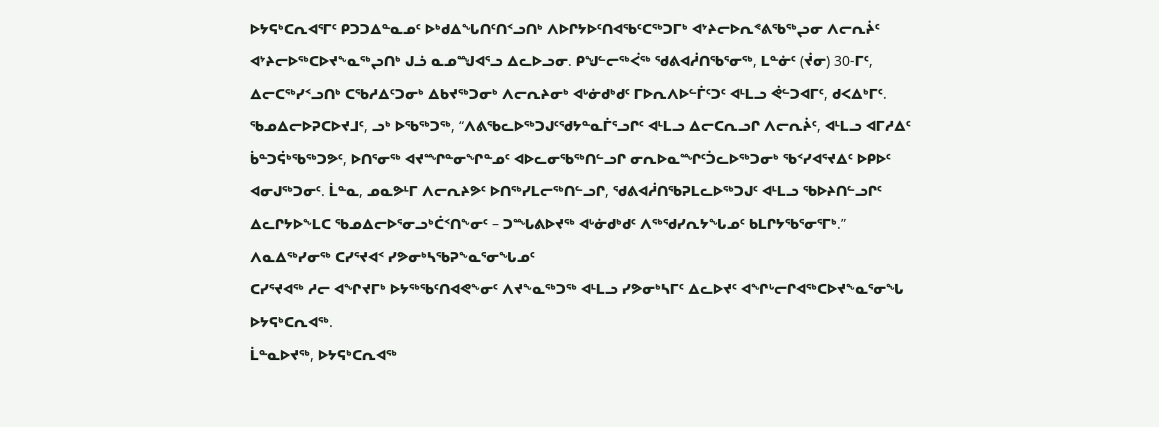ᐅᔭᕋᒃᑕᕆᐊᕐᒥᑦ ᑭᑐᑐᐃᓐᓇᓄᑦ ᐅᒃᑯᐃᖓᑎᑦᑎᑉᓗᑎᒃ ᐱᐅᒋᔭᐅᑦᑎᐊᖃᑦᑕᖅᑐᒥᒃ ᐊᔾᔨᓕᐅᕆᕝᕕᖃᖅᖢᓂ ᐱᓕᕆᔩᑦ ᐊᔾᔨᓕᐅᖅᑕᐅᔪᖕᓇᖅᖢᑎᒃ ᒍᓘ ᓇᓄᙳᐊᕐᓗ ᐃᓚᐅᓗᓂ. ᑭᖑᓪᓕᖅᐹᖅ ᖁᕕᐊᓲᑎᖃᕐᓂᖅ, ᒪᓐᓃᑦ (ᔫᓂ) 30-ᒥᑦ, ᐃᓕᑕᖅᓯᑉᓗᑎᒃ ᑕᖃᓱᐃᑦᑐᓂᒃ ᐃᑲᔪᖅᑐᓂᒃ ᐱᓕᕆᔨᓂᒃ ᐊᒡᓃᑯᒃᑯᑦ ᒥᐅᕆᐱᐅᓪᒦᑦᑐᑦ ᐊᒻᒪᓗ ᕚᓪᑐᐊᒥᑦ, ᑯᐸᐃᒃᒥᑦ.
ᖃᓄᐃᓕᐅᕈᑕᐅᔪᒧᑦ, ᓗᒃ ᐅᖃᖅᑐᖅ, “ᐱᕕᖃᓚᐅᖅᑐᒍᑦᖁᔭᓐᓇᒦᕐᓗᒋᑦ ᐊᒻᒪᓗ ᐃᓕᑕᕆᓗᒋ ᐱᓕᕆᔩᑦ, ᐊᒻᒪᓗ ᐊᒥᓱᐃᑦ ᑳᓐᑐᕌᒃᖃᖅᑐᕗᑦ, ᐅᑎᕐᓂᖅ ᐊᔪᙱᓐᓂᖏᓐᓄᑦ ᐊᐅᓚᓂᖃᖅᑎᓪᓗᒋ ᓂᕆᐅᓇᙱᑦᑑᓚᐅᖅᑐᓂᒃ ᖃᑉᓯᐊᕐᔪᐃᑦ ᐅᑭᐅᑦ ᐊᓂᒍᖅᑐᓂᑦ. ᒫᓐᓇ, ᓄᓇᕗᒻᒥ ᐱᓕᕆᔨᕗᑦ ᐅᑎᖅᓯᒪᓕᖅᑎᓪᓗᒋ, ᖁᕕᐊᓲᑎᖃᕈᒪᓚᐅᖅᑐᒍᑦ ᐊᒻᒪᓗ ᖃᐅᔨᑎᓪᓗᒋᑦ ᐃᓚᒋᔭᐅᖕᒪᑕ ᖃᓄᐃᓕᐅᕐᓂᓗᒃᑖᑉᑎᖕᓂᑦ – ᑐᙵᕕᐅᔪᖅ ᐊᒡᓃᑯᒃᑯᑦ ᐱᖅᖁᓯᕆᔭᖓᓄᑦ ᑲᒪᒋᔭᖃᕐᓂᕐᒥᒃ.”
ᐱᓇᐃᖅᓯᓂᖅ ᑕᓯᕐᔪᐊᑉ ᓯᕗᓂᒃᓴᖃᕈᖕᓇᕐᓂᖓᓄᑦ
ᑕᓯᕐᔪᐊᖅ ᓱᓕ ᐊᖏᔪᒥᒃ ᐅᔭᖅᖃᑦᑎᐊᕙᖕᓂᑦ ᐱᔪᖕᓇᖅᑐᖅ ᐊᒻᒪᓗ ᓯᕗᓂᒃᓴᒥᑦ ᐃᓚᐅᔪᑦ ᐊᖏᒡᓕᒋᐊᖅᑕᐅᔪᖕᓇᕐᓂᖓ ᐅᔭᕋᒃᑕᕆᐊᖅ.
ᒫᓐᓇᐅᔪᖅ, ᐅᔭᕋᒃᑕᕆᐊᖅ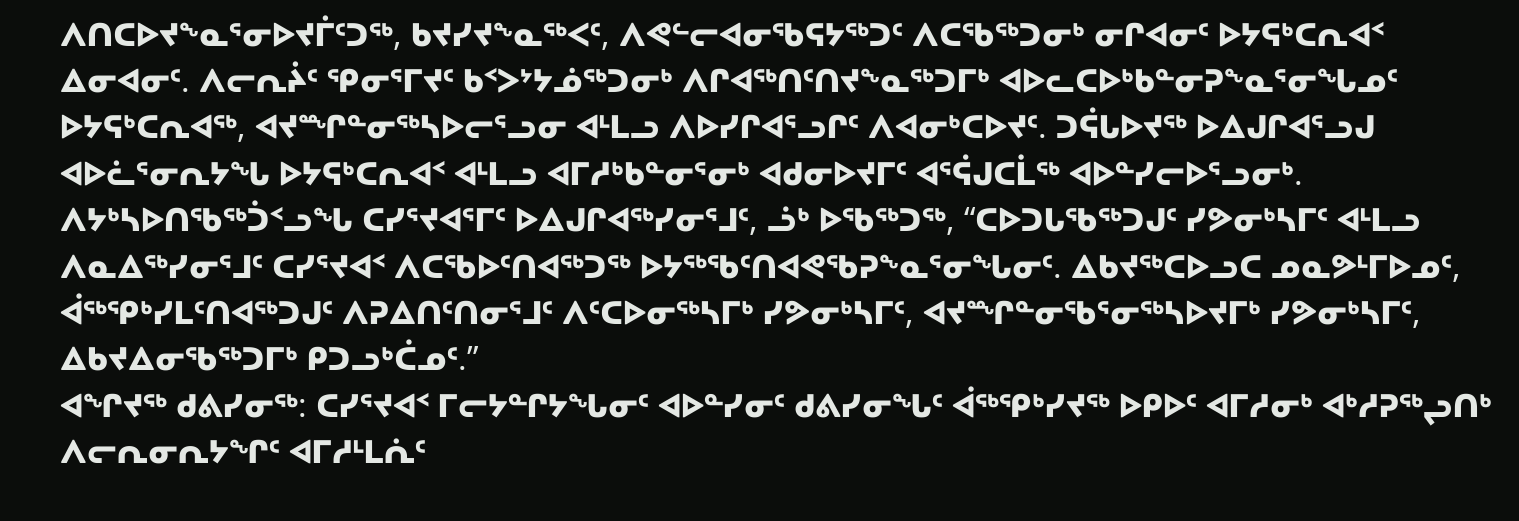ᐱᑎᑕᐅᔪᖕᓇᕐᓂᐅᔪᒦᑦᑐᖅ, ᑲᔪᓯᔪᖕᓇᖅᐸᑦ, ᐱᕙᓪᓕᐊᓂᖃᕋᔭᖅᑐᑦ ᐱᑕᖃᖅᑐᓂᒃ ᓂᒋᐊᓂᑦ ᐅᔭᕋᒃᑕᕆᐊᑉ ᐃᓂᐊᓂᑦ. ᐱᓕᕆᔩᑦ ᕿᓂᕐᒥᔪᑦ ᑲᑉᐳᔾᔭᓅᖅᑐᓂᒃ ᐱᒋᐊᖅᑎᑦᑎᔪᖕᓇᖅᑐᒥᒃ ᐊᐅᓚᑕᐅᒃᑲᓐᓂᕈᖕᓇᕐᓂᖓᓄᑦ ᐅᔭᕋᒃᑕᕆᐊᖅ, ᐊᔪᙱᓐᓂᖅᓴᐅᓕᕐᓗᓂ ᐊᒻᒪᓗ ᐱᐅᓯᒋᐊᕐᓗᒋᑦ ᐱᐊᓂᒃᑕᐅᔪᑦ. ᑐᕌᒐᐅᔪᖅ ᐅᐃᒍᒋᐊᕐᓗᒍ ᐊᐅᓛᕐᓂᕆᔭᖓ ᐅᔭᕋᒃᑕᕆᐊᑉ ᐊᒻᒪᓗ ᐊᒥᓱᒃᑲᓐᓂᕐᓂᒃ ᐊᑯᓂᐅᔪᒥᑦ ᐊᕐᕌᒍᑕᒫᖅ ᐊᐅᓐᓯᓕᐅᕐᓗᓂᒃ.
ᐱᔭᒃᓴᐅᑎᖃᖅᑑᑉᓗᖓ ᑕᓯᕐᔪᐊᕐᒥᑦ ᐅᐃᒍᒋᐊᖅᓯᓂᕐᒧᑦ, ᓘᒃ ᐅᖃᖅᑐᖅ, “ᑕᐅᑐᒐᖃᖅᑐᒍᑦ ᓯᕗᓂᒃᓴᒥᑦ ᐊᒻᒪᓗ ᐱᓇᐃᖅᓯᓂᕐᒧᑦ ᑕᓯᕐᔪᐊᑉ ᐱᑕᖃᐅᑦᑎᐊᖅᑐᖅ ᐅᔭᖅᖃᑦᑎᐊᕙᖃᕈᖕᓇᕐᓂᖓᓂᑦ. ᐃᑲᔪᖅᑕᐅᓗᑕ ᓄᓇᕗᒻᒥᐅᓄᑦ, ᐋᖅᕿᒃᓯᒪᑦᑎᐊᖅᑐᒍᑦ ᐱᕈᐃᑎᑦᑎᓂᕐᒧᑦ ᐱᑦᑕᐅᓂᖅᓴᒥᒃ ᓯᕗᓂᒃᓴᒥᑦ, ᐊᔪᙱᓐᓂᖃᕐᓂᖅᓴᐅᔪᒥᒃ ᓯᕗᓂᒃᓴᒥᑦ, ᐃᑲᔪᐃᓂᖃᖅᑐᒥᒃ ᑭᑐᓗᒃᑖᓄᑦ.”
ᐊᖏᔪᖅ ᑯᕕᓯᓂᖅ: ᑕᓯᕐᔪᐊᑉ ᒥᓕᔭᓐᒋᔭᖓᓂᑦ ᐊᐅᓐᓯᓂᑦ ᑯᕕᓯᓂᖓᑦ ᐋᖅᕿᒃᓯᔪᖅ ᐅᑭᐅᑦ ᐊᒥᓱᓂᒃ ᐊᒃᓱᕈᖅᖢᑎᒃ ᐱᓕᕆᓂᕆᔭᖏᑦ ᐊᒥᓱᒻᒪᕇᑦ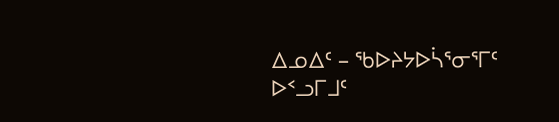ᐃᓄᐃᑦ – ᖃᐅᔨᔭᐅᓵᕐᓂᕐᒥᑦ ᐅᑉᓗᒥᒧᑦ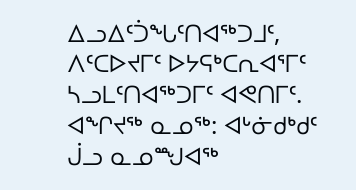ᐃᓗᐃᑦᑑᖓᑦᑎᐊᖅᑐᒧᑦ, ᐱᑦᑕᐅᔪᒥᑦ ᐅᔭᕋᒃᑕᕆᐊᕐᒥᑦ ᓴᓗᒪᑦᑎᐊᖅᑐᒥᑦ ᐊᕙᑎᒥᑦ.
ᐊᖏᔪᖅ ᓇᓄᖅ: ᐊᒡᓃᑯᒃᑯᑦ ᒎᓗ ᓇᓄᙳᐊᖅ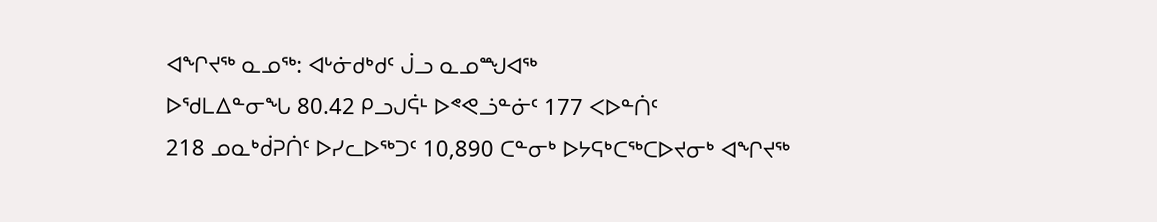ᐊᖏᔪᖅ ᓇᓄᖅ: ᐊᒡᓃᑯᒃᑯᑦ ᒎᓗ ᓇᓄᙳᐊᖅ
ᐅᖁᒪᐃᓐᓂᖓ 80.42 ᑭᓗᒍᕌᒻ ᐅᕝᕙᓘᓐᓃᑦ 177 ᐸᐅᓐᑏᑦ
218 ᓄᓇᒃᑰᕈᑏᑦ ᐅᓯᓚᐅᖅᑐᑦ 10,890 ᑕᓐᓂᒃ ᐅᔭᕋᒃᑕᖅᑕᐅᔪᓂᒃ ᐊᖏᔪᖅ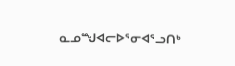ᓇᓄᙳᐊᓕᐅᕐᓂᐊᕐᓗᑎᒃ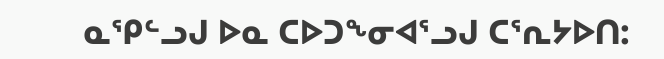ᓇᕿᓪᓗᒍ ᐅᓇ ᑕᐅᑐᖕᓂᐊᕐᓗᒍ ᑕᕐᕆᔭᐅᑎ: